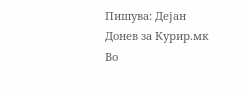Пишува: Дејан Донев за Курир.мк
Во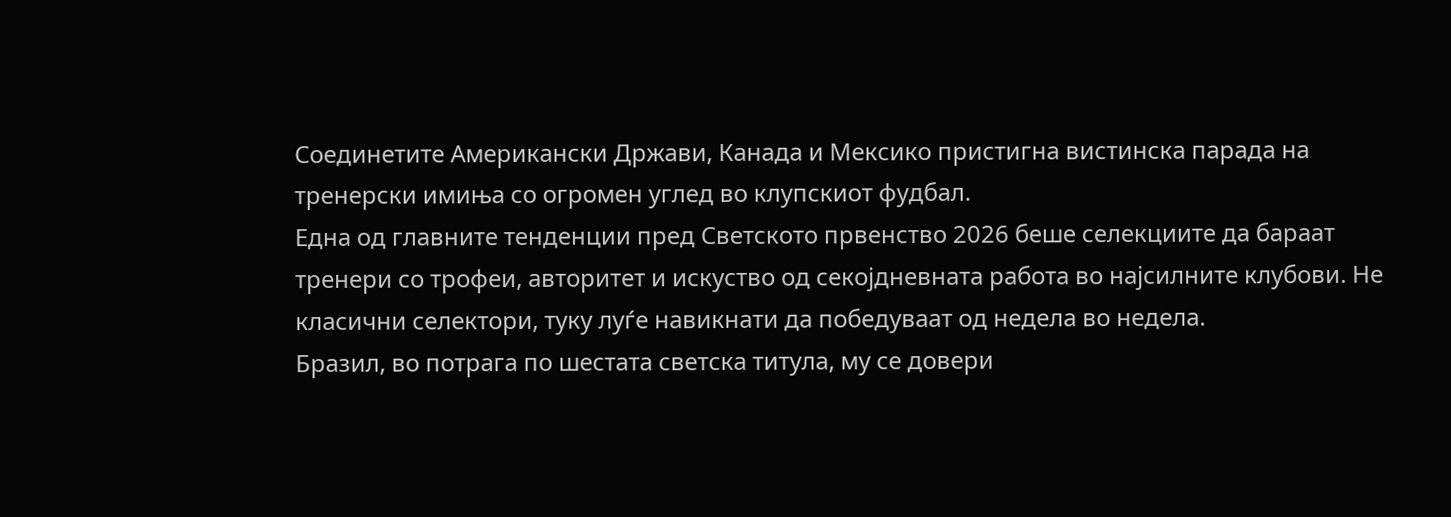Соединетите Американски Држави, Канада и Мексико пристигна вистинска парада на тренерски имиња со огромен углед во клупскиот фудбал.
Една од главните тенденции пред Светското првенство 2026 беше селекциите да бараат тренери со трофеи, авторитет и искуство од секојдневната работа во најсилните клубови. Не класични селектори, туку луѓе навикнати да победуваат од недела во недела.
Бразил, во потрага по шестата светска титула, му се довери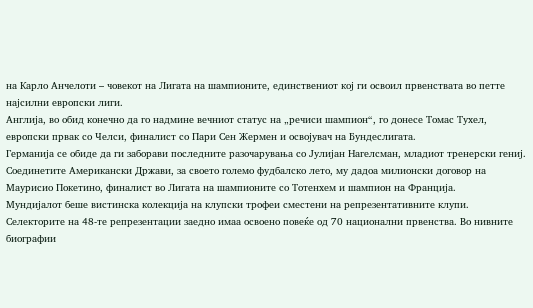на Карло Анчелоти – човекот на Лигата на шампионите, единствениот кој ги освоил првенствата во петте најсилни европски лиги.
Англија, во обид конечно да го надмине вечниот статус на „речиси шампион“, го донесе Томас Тухел, европски првак со Челси, финалист со Пари Сен Жермен и освојувач на Бундеслигата.
Германија се обиде да ги заборави последните разочарувања со Јулијан Нагелсман, младиот тренерски гениј. Соединетите Американски Држави, за своето големо фудбалско лето, му дадоа милионски договор на Маурисио Покетино, финалист во Лигата на шампионите со Тотенхем и шампион на Франција.
Мундијалот беше вистинска колекција на клупски трофеи сместени на репрезентативните клупи.
Селекторите на 48-те репрезентации заедно имаа освоено повеќе од 70 национални првенства. Во нивните биографии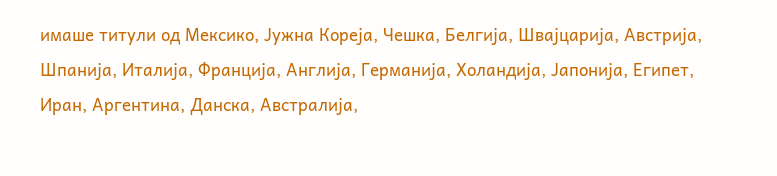имаше титули од Мексико, Јужна Кореја, Чешка, Белгија, Швајцарија, Австрија, Шпанија, Италија, Франција, Англија, Германија, Холандија, Јапонија, Египет, Иран, Аргентина, Данска, Австралија,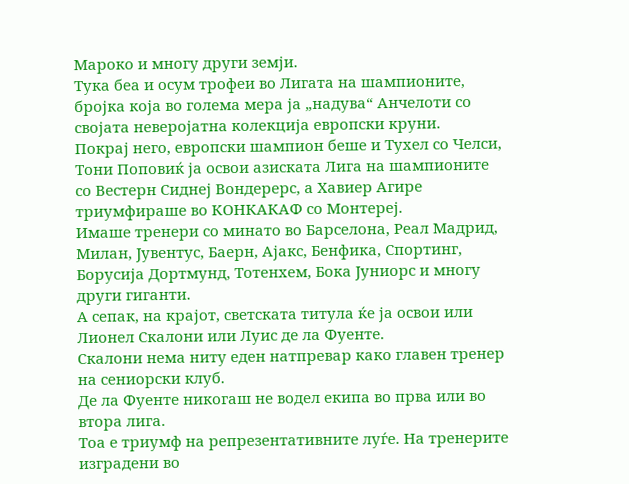Мароко и многу други земји.
Тука беа и осум трофеи во Лигата на шампионите, бројка која во голема мера ја „надува“ Анчелоти со својата неверојатна колекција европски круни.
Покрај него, европски шампион беше и Тухел со Челси, Тони Поповиќ ја освои азиската Лига на шампионите со Вестерн Сиднеј Вондерерс, а Хавиер Агире триумфираше во КОНКАКАФ со Монтереј.
Имаше тренери со минато во Барселона, Реал Мадрид, Милан, Јувентус, Баерн, Ајакс, Бенфика, Спортинг, Борусија Дортмунд, Тотенхем, Бока Јуниорс и многу други гиганти.
А сепак, на крајот, светската титула ќе ја освои или Лионел Скалони или Луис де ла Фуенте.
Скалони нема ниту еден натпревар како главен тренер на сениорски клуб.
Де ла Фуенте никогаш не водел екипа во прва или во втора лига.
Тоа е триумф на репрезентативните луѓе. На тренерите изградени во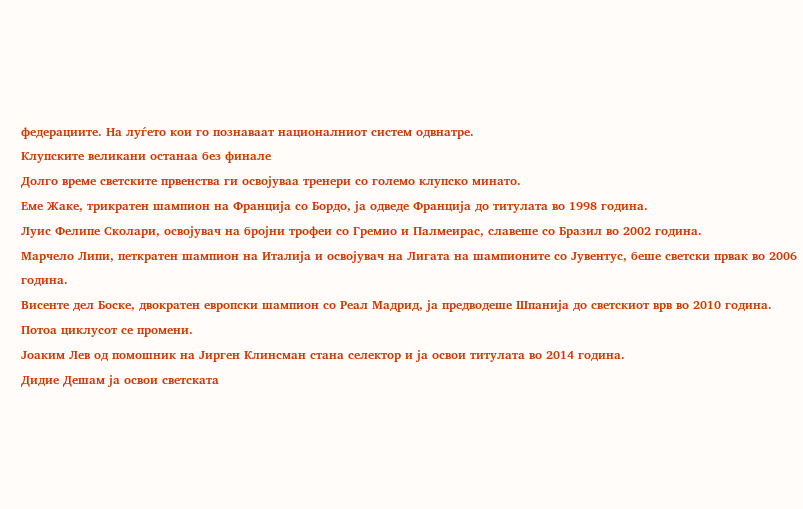федерациите. На луѓето кои го познаваат националниот систем одвнатре.
Клупските великани останаа без финале
Долго време светските првенства ги освојуваа тренери со големо клупско минато.
Еме Жаке, трикратен шампион на Франција со Бордо, ја одведе Франција до титулата во 1998 година.
Луис Фелипе Сколари, освојувач на бројни трофеи со Гремио и Палмеирас, славеше со Бразил во 2002 година.
Марчело Липи, петкратен шампион на Италија и освојувач на Лигата на шампионите со Јувентус, беше светски првак во 2006 година.
Висенте дел Боске, двократен европски шампион со Реал Мадрид, ја предводеше Шпанија до светскиот врв во 2010 година.
Потоа циклусот се промени.
Јоаким Лев од помошник на Јирген Клинсман стана селектор и ја освои титулата во 2014 година.
Дидие Дешам ја освои светската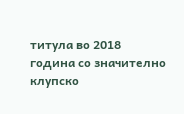титула во 2018 година со значително клупско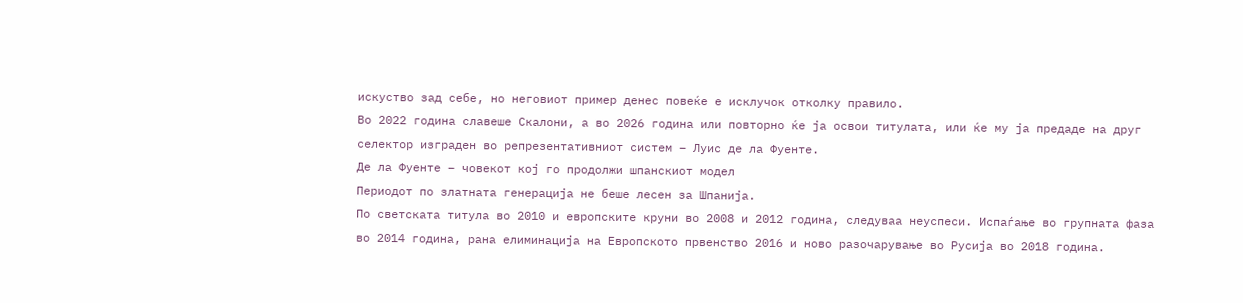искуство зад себе, но неговиот пример денес повеќе е исклучок отколку правило.
Во 2022 година славеше Скалони, а во 2026 година или повторно ќе ја освои титулата, или ќе му ја предаде на друг селектор изграден во репрезентативниот систем – Луис де ла Фуенте.
Де ла Фуенте – човекот кој го продолжи шпанскиот модел
Периодот по златната генерација не беше лесен за Шпанија.
По светската титула во 2010 и европските круни во 2008 и 2012 година, следуваа неуспеси. Испаѓање во групната фаза во 2014 година, рана елиминација на Европското првенство 2016 и ново разочарување во Русија во 2018 година.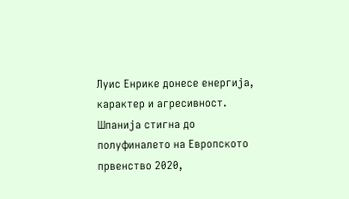Луис Енрике донесе енергија, карактер и агресивност. Шпанија стигна до полуфиналето на Европското првенство 2020,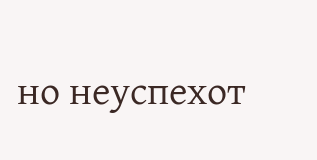но неуспехот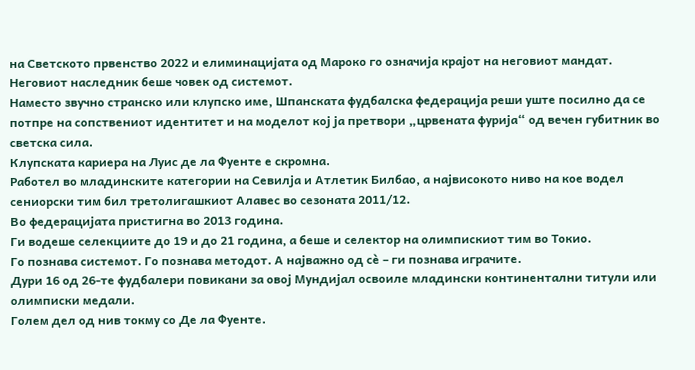на Светското првенство 2022 и елиминацијата од Мароко го означија крајот на неговиот мандат.
Неговиот наследник беше човек од системот.
Наместо звучно странско или клупско име, Шпанската фудбалска федерација реши уште посилно да се потпре на сопствениот идентитет и на моделот кој ја претвори „црвената фурија“ од вечен губитник во светска сила.
Клупската кариера на Луис де ла Фуенте е скромна.
Работел во младинските категории на Севилја и Атлетик Билбао, а највисокото ниво на кое водел сениорски тим бил третолигашкиот Алавес во сезоната 2011/12.
Во федерацијата пристигна во 2013 година.
Ги водеше селекциите до 19 и до 21 година, а беше и селектор на олимпискиот тим во Токио.
Го познава системот. Го познава методот. А најважно од сè – ги познава играчите.
Дури 16 од 26-те фудбалери повикани за овој Мундијал освоиле младински континентални титули или олимписки медали.
Голем дел од нив токму со Де ла Фуенте.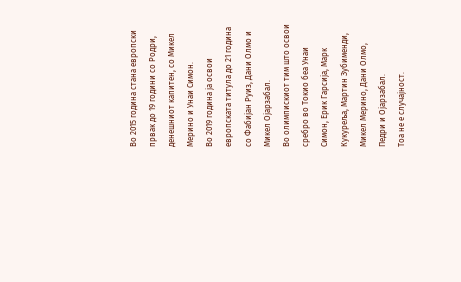Во 2015 година стана европски првак до 19 години со Родри, денешниот капитен, со Микел Мерино и Унаи Симон.
Во 2019 година ја освои европската титула до 21 година со Фабијан Руиз, Дани Олмо и Микел Ојарзабал.
Во олимпискиот тим што освои сребро во Токио беа Унаи Симон, Ерик Гарсија, Марк Кукуреља, Мартин Зубименди, Микел Мерино, Дани Олмо, Педри и Ојарзабал.
Тоа не е случајност.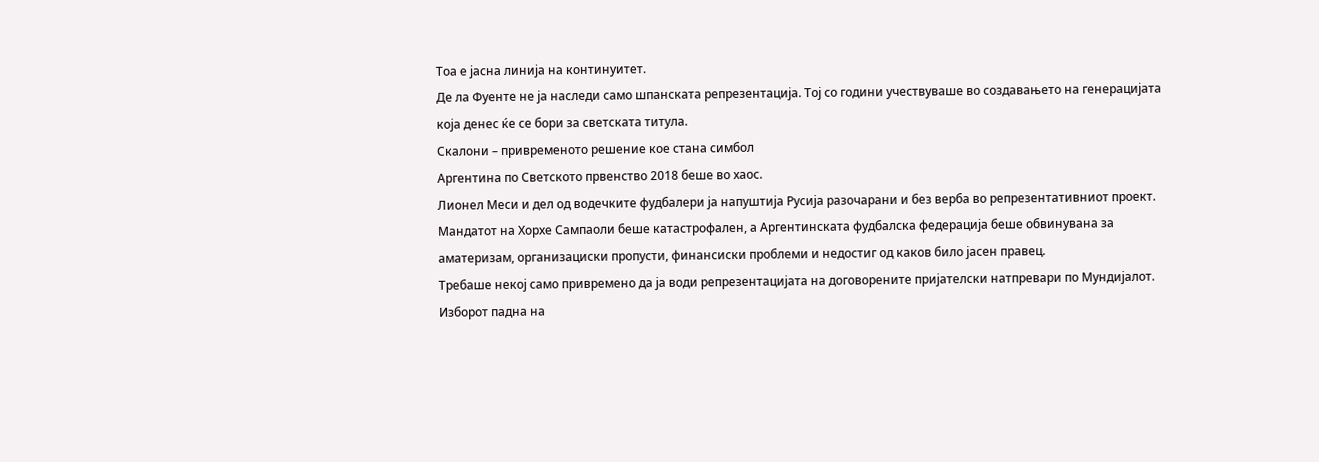Тоа е јасна линија на континуитет.
Де ла Фуенте не ја наследи само шпанската репрезентација. Тој со години учествуваше во создавањето на генерацијата која денес ќе се бори за светската титула.
Скалони – привременото решение кое стана симбол
Аргентина по Светското првенство 2018 беше во хаос.
Лионел Меси и дел од водечките фудбалери ја напуштија Русија разочарани и без верба во репрезентативниот проект.
Мандатот на Хорхе Сампаоли беше катастрофален, а Аргентинската фудбалска федерација беше обвинувана за аматеризам, организациски пропусти, финансиски проблеми и недостиг од каков било јасен правец.
Требаше некој само привремено да ја води репрезентацијата на договорените пријателски натпревари по Мундијалот.
Изборот падна на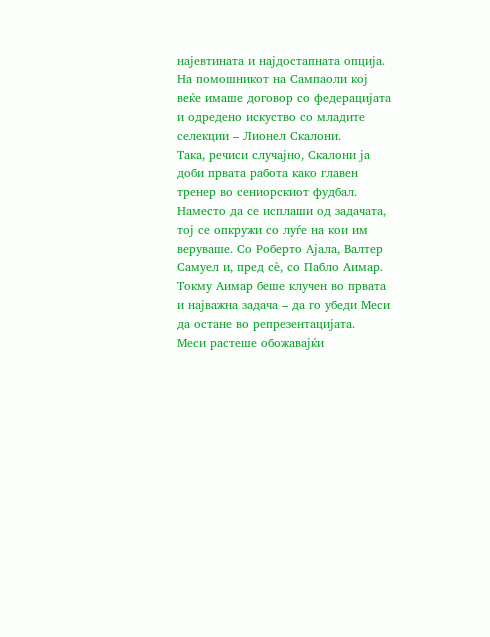најевтината и најдостапната опција.
На помошникот на Сампаоли кој веќе имаше договор со федерацијата и одредено искуство со младите селекции – Лионел Скалони.
Така, речиси случајно, Скалони ја доби првата работа како главен тренер во сениорскиот фудбал.
Наместо да се исплаши од задачата, тој се опкружи со луѓе на кои им веруваше. Со Роберто Ајала, Валтер Самуел и, пред сè, со Пабло Аимар.
Токму Аимар беше клучен во првата и најважна задача – да го убеди Меси да остане во репрезентацијата.
Меси растеше обожавајќи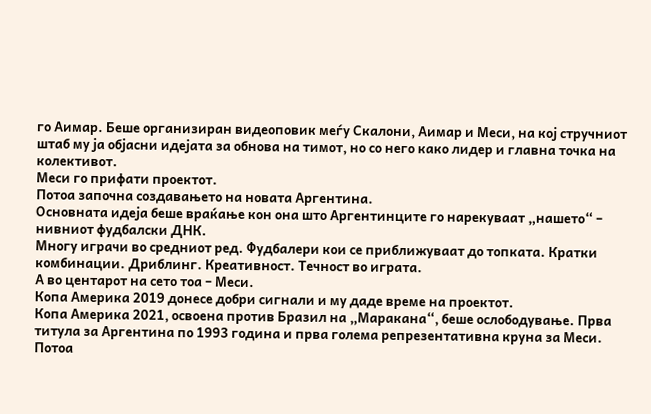го Аимар. Беше организиран видеоповик меѓу Скалони, Аимар и Меси, на кој стручниот штаб му ја објасни идејата за обнова на тимот, но со него како лидер и главна точка на колективот.
Меси го прифати проектот.
Потоа започна создавањето на новата Аргентина.
Основната идеја беше враќање кон она што Аргентинците го нарекуваат „нашето“ – нивниот фудбалски ДНК.
Многу играчи во средниот ред. Фудбалери кои се приближуваат до топката. Кратки комбинации. Дриблинг. Креативност. Течност во играта.
А во центарот на сето тоа – Меси.
Копа Америка 2019 донесе добри сигнали и му даде време на проектот.
Копа Америка 2021, освоена против Бразил на „Маракана“, беше ослободување. Прва титула за Аргентина по 1993 година и прва голема репрезентативна круна за Меси.
Потоа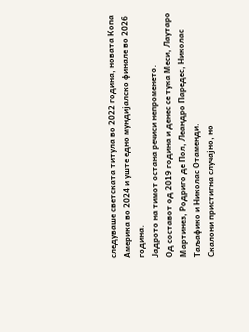следуваше светската титула во 2022 година, новата Копа Америка во 2024 и уште едно мундијалско финале во 2026 година.
Јадрото на тимот остана речиси непроменето.
Од составот од 2019 година и денес се тука Меси, Лаутаро Мартинез, Родриго де Пол, Леандро Паредес, Николас Таљафико и Николас Отаменди.
Скалони пристигна случајно, но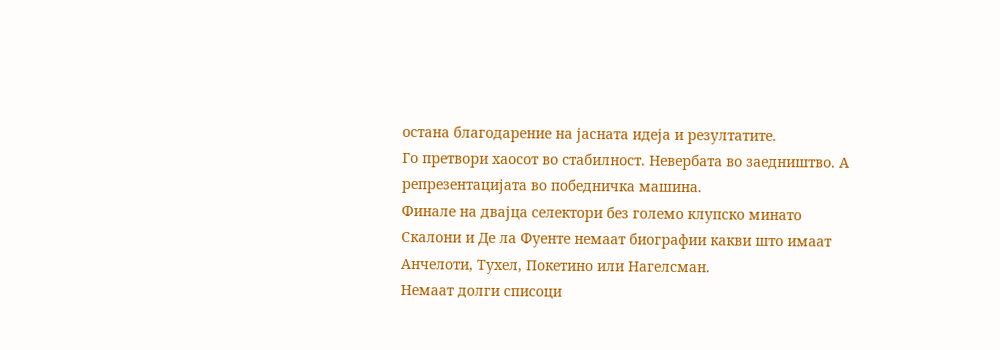остана благодарение на јасната идеја и резултатите.
Го претвори хаосот во стабилност. Невербата во заедништво. А репрезентацијата во победничка машина.
Финале на двајца селектори без големо клупско минато
Скалони и Де ла Фуенте немаат биографии какви што имаат Анчелоти, Тухел, Покетино или Нагелсман.
Немаат долги списоци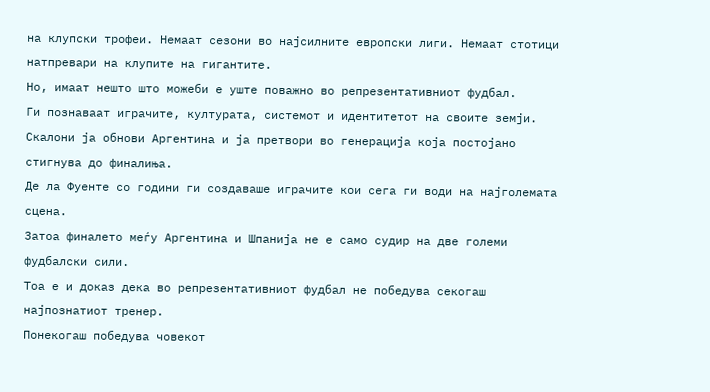на клупски трофеи. Немаат сезони во најсилните европски лиги. Немаат стотици натпревари на клупите на гигантите.
Но, имаат нешто што можеби е уште поважно во репрезентативниот фудбал.
Ги познаваат играчите, културата, системот и идентитетот на своите земји.
Скалони ја обнови Аргентина и ја претвори во генерација која постојано стигнува до финалиња.
Де ла Фуенте со години ги создаваше играчите кои сега ги води на најголемата сцена.
Затоа финалето меѓу Аргентина и Шпанија не е само судир на две големи фудбалски сили.
Тоа е и доказ дека во репрезентативниот фудбал не победува секогаш најпознатиот тренер.
Понекогаш победува човекот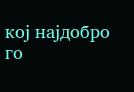кој најдобро го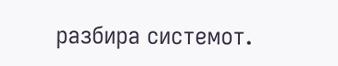разбира системот.